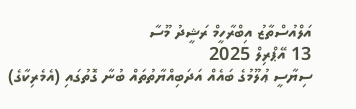އަލްއުސްތާޒު އިބްރާހީމް ރަޝީދު މޫސާ
13 އޭޕްރިލް 2025
ސިޔާސީ ޢުލޫމުގެ ބައެއް އަދަބިއްޔާތުތައް ބުނާ ގޮތުގައި (އެމެރިކާގެ)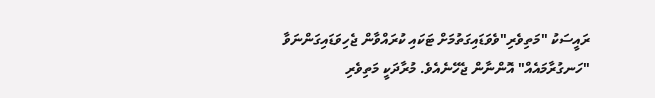ރައީސަކު "މަތިވެރި"ވެވަޑައިގަތުމަށް ޓަކައި ކުރައްވާން ޖެހިވަޑައިގަންނަވާ "ހަނގުރާމައެއް" އޮންނާން ޖެހޭނެއެވެ. މުރާދަކީ މަތިވެރި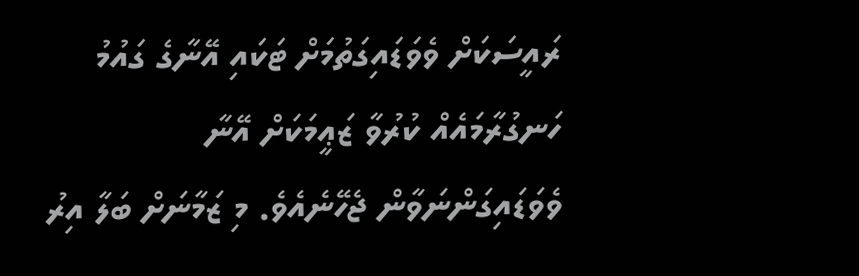ރައީސަކަށް ވެވަޑައިގަތުމަށް ޓަކައި އޭނާގެ ގައުމު ހަނގުރާމައެއް ކުރުވާ ޒަޢީމަކަށް އޭނާ ވެވަޑައިގަންނަވާން ޖެހޭނެއެވެ. މި ޒަމާނަށް ބަލާ އިރު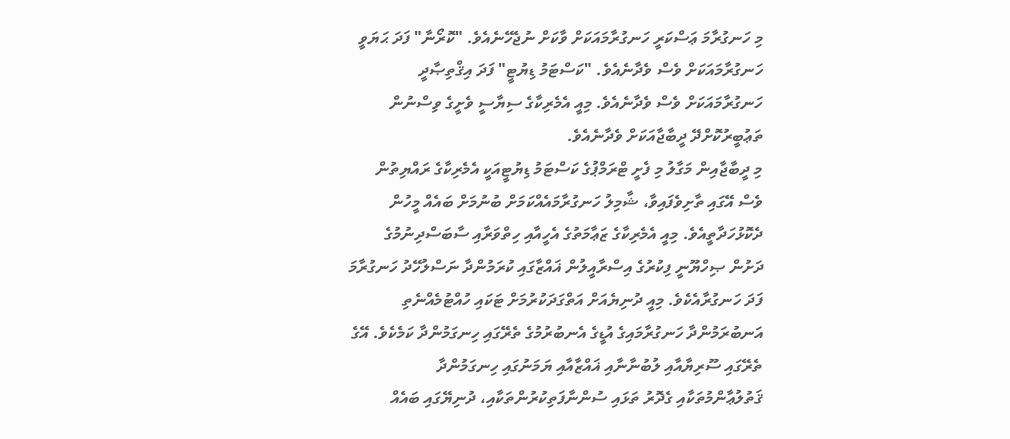މި ހަނގުރާމަ ޢަސްކަރީ ހަނގުރާމައަކަށް ވާކަށް ނުޖެހޭނެއެވެ. "ކޮރޯނާ" ފަދަ ޙަޔަވީ ހަނގުރާމައަކަށް ވެސް ވެދާނެއެވެ. "ކަސްޓަމު ޑިޔުޓީ" ފަދަ އިޤްތިޞާދީ ހަނގުރާމައަކަށް ވެސް ވެދާނެއެވެ. މިއީ އެމެރިކާގެ ސިޔާސީ ވެށީގެ ވިސްނުން ތަޢުބީރުކޮށްދޭ ދީބާޖާއަކަށް ވެދާނެއެވެ.
މި ދީބާޖާއިން މަގާލު މި ފެށީ ޓްރަމްޕުގެ ކަސްޓަމު ޑިޔުޓީއަކީ އެމެރިކާގެ ރައްޔިތުން ވެސް އޭގައި ތާށިވެފައިވާ، ޝާމިލު ހަނގުރާމައެއްކަމަށް ބުނުމަށް ބައެއް މީހުން ދެކޮޅުހަދާތީއެވެ. މިއީ އެމެރިކާގެ ޒަޢާމަތުގެ އެހީއާއި ހިތްވަރާއި ސާބަސްދިނުމުގެ ދަށުން ޞިހްޔޫނީ ފިކުރުގެ އިސްރާއީލުން ޣައްޒާގައި ކުރަމުންދާ ނަސްލުހޭދު ހަނގުރާމަ ފަދަ ހަނގުރާއެކެވެ. މިއީ ދުނިޔެއަށް އަތްގަދަކުރުމަށް ޓަކައި ހުއްޓުމެއްނެތި އަނބުރަމުންދާ ހަނގުރާމައިގެ އުޑީގެ އެނބުރުމުގެ ތެރޭގައި ހިނގަމުންދާ ކަމެކެވެ. އޭގެ ތެރޭގައި ސޫރިޔާއާއި ލުބުނާނާއި ޣައްޒާއާއި ޔަމަނުގައި ހިނގަމުންދާ ޤަތުލުޢާންމުތަކާއި ގެދޮރު ތަޅައި ސުންނާފަތިކުރުންތަކާއި، ދުނިޔޭގައި ބައެއް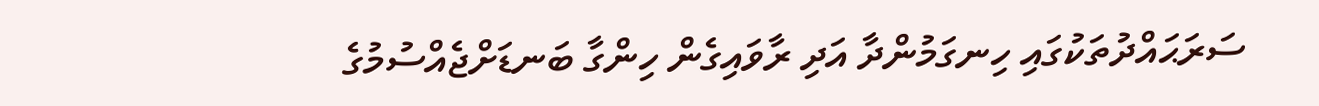ސަރަޙައްދުތަކުގައި ހިނގަމުންދާ އަދި ރާވައިގެން ހިންގާ ބަނޑަށްޖެއްސުމުގެ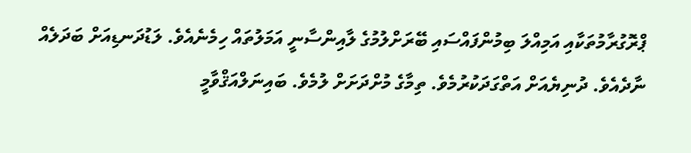ޕްރޮގުރާމުތަކާއި އަމިއްލަ ބިމުންފައްސައި ބޭރަށްލުމުގެ ލާއިންސާނީ އަމަލުތައް ހިމެނެއެވެ. ލަޑުދަނޑިއަށް ބަދަލެއް ނާދެއެވެ. ދުނިޔެއަށް އަތްގަދަކުރުމެވެ. ތިމާގެ މުށްދަށަށް ލުމެވެ. ބައިނަލްއަޤްވާމީ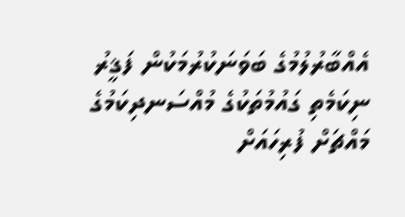އެއްބާރުލުމުގެ ބަވަނަކުރުމަކުން ފަޤީރު ނިކަމެތި ގައުމުތަކުގެ މުއްސަނދިކަމުގެ މައްޗަށް ފުރިހައަށް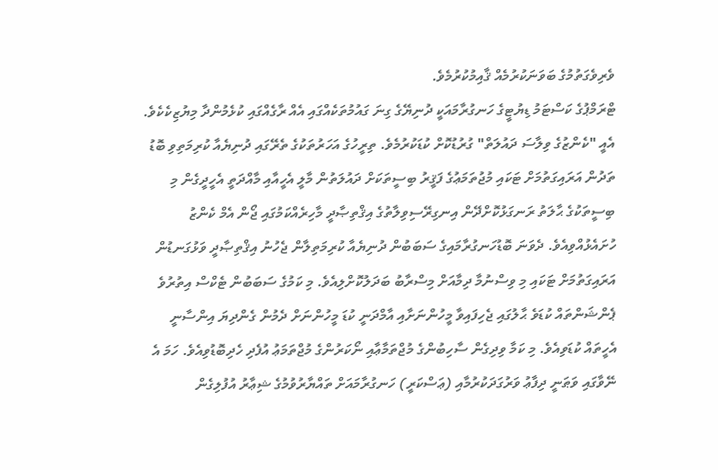ވެރިވެގަތުމުގެ ބަވަނަކުރުމެއް ޤާއިމުކުރުމެވެ.
ޓްރަމްޕުގެ ކަސްޓަމު ޑިޔުޓީގެ ހަނގުރާމައަކީ ދުނިޔޭގެ ގިނަ ގައުމުތަކެއްގައި އެއް ރާގެއްގައި ކުޅެމުންދާ މިޔުޒިކެކެވެ. އެއީ "ކެންޒުގެ ވިލާސަ ދައުލަތް" ގުރުޑުކޮށް ކުޑަކުރުމެވެ. ތިރީހުގެ އަހަރުތަކުގެ ތެރޭގައި ދުނިޔެއާ ކުރިމަތިވި ބޮޑު ތަދުން އަރައިގަތުމަށް ޓަކައި މުޖުތަމަޢުގެ ފަޤީރު ބިސީތަކަށް ދައުލަތުން މާލީ އެހީއާއި މާއްދަތީ އެހީދީގެން މި ބިސީތަކުގެ ޙާލަތު ރަނގަޅުކޮށްދޭން އިނގިރޭސިވިލާތުގެ އިޤްތިޞާދީ މާހިރެއްކަމުގައި ޖޯން އެމް ކެންޒު ހުށައެޅުއްވިއެވެ. ދެވަނަ ބޮޑުހަނގުރާމައިގެ ސަބަބުން ދުނިޔެއާ ކުރިމަތިލާން ޖެހުނު އިޤްތިޞާދީ ވަޅުގަނޑުން އަރައިގަތުމަށް ޓަކައި މި ވިސްނުމާ ދިމާއަށް މިސްރާބު ބަދަލުކޮށްލިއެވެ. މި ކަމުގެ ސަބަބުން ޓެކްސް އިތުރުވެ ޕެންޝަންތައް ކުޑަވެ ޙާލުގައި ޖެހިފައިވާ މީހުންނަށާއި އާމްދަނީ ކުޑަ މީހުންނަށް ދެމުން ގެންދިޔަ އިންސާނީ އެހީތައް ކުޑަވިއެވެ. މި ކަމާ ވިދިގެން ސާހިބުންގެ މުޖްތަމާޢާއި ނޯކަރުންގެ މުޖްތަމަޢު އުފެދި ހެދިބޮޑުވިއެވެ. ހަމަ އެ ނޭވާގައި ވަޠަނީ ދިފާޢު ވަރުގަދަކުރުމާއި (ޢަސްކަރީ) ހަނގުރާމައަށް ތައްޔާރުވުމުގެ ޝިޢާރު އުފުލިގެން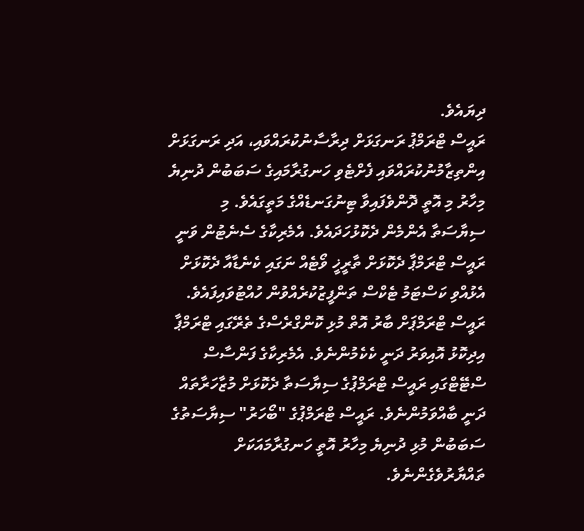ދިޔައެވެ.
ރައީސް ޓްރަމްޕު ރަނގަޅަށް ދިރާސާނުކުރައްވައި، އަދި ރަނގަޅަށް އިންތިޒާމުނުކުރައްވައި ފެށްޓެވި ހަނގުރާމައިގެ ސަބަބުން ދުނިޔެ މިހާރު މި އޮތީ ދޮންވެފައިވާ ޓިނުގަނޑެއްގެ މަތީގައެވެ. މި ސިޔާސަތާ އެންމެން ދެކޮޅުހަދައެވެ. އެމެރިކާގެ ސެނެޓުން ވަނީ ރައީސް ޓްރަމްޕާ ދެކޮޅަށް ތާރީޚީ ވޯޓެއް ނަގައި ކެނެޑާއާ ދެކޮޅަށް އެޅުއްވި ކަސްޓަމު ޓެކްސް ތަންފީޒުކުރެއްވުން ހުއްޓުވައިފައެވެ. ރައީސް ޓްރަމްޕަށް ބާރު އޮތް މުޅި ކޮންގްރެސްގެ ތެރޭގައި ޓްރަމްޕާ އިދިކޮޅު އޮއިވަރު ދަނީ ކެކެމުންނެވެ. އެމެރިކާގެ ފަންސާސް ސްޓޭޓްގައި ރައީސް ޓްރަމްޕުގެ ސިޔާސަތާ ދެކޮޅަށް މުޒާހަރާތައް ދަނީ ބާއްވަމުންނެވެ. ރައީސް ޓްރަމްޕުގެ "ބޯހަރު" ސިޔާސަތުގެ ސަބަބުން މުޅި ދުނިޔެ މިހާރު އޮތީ ހަނގުރާމައަކަށް ތައްޔާރުވެގެންނެވެ.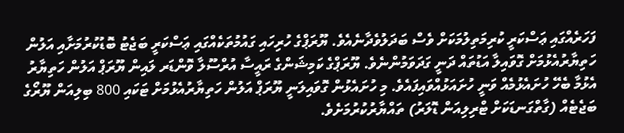ފަހަރެއްގައި ޢަސްކަރީ ކުރިމަތިލުމަކަށް ވެސް ބަދަލުވެދާނެއެވެ. ޔޫރަޕްގެ ހުރިހައި ގައުމުތަކެއްގައި ޢަސްކަރީ ބަޖެޓު ބޮޑުކުރުމަށާއި އަލުން ހަތިޔާރުއެޅުމަށް ގޮވައިލާ އަޑުތައް ދަނީ ގަދަވަމުންނެވެ. ޔޫރަޕްގެ ކަމިޝަންގެ ރައީސާ އުރްސޫލާ ވޮންޑަރ ލައިން ޔޫރަޕް އަލުން ހަތިޔާރު އެޅުމާ ބެހޭ ހުށައެޅުމެއް ވަނީ ހުށައަޅުއްވައިފައެވެ. މި ހުށައެޅުން ގޮވައިލަނީ ޔޫރަޕް އަލުން ހަތިޔާރުއެޅުމަށް ޓަކައި 800 ބިލިއަން ޔޫރޯގެ ބަޖެޓެއް (ގާތްގަނޑަކަށް ޓްރިލިއަން ޑޮލަރު) ތައްޔާރުކުރުމަށެވެ.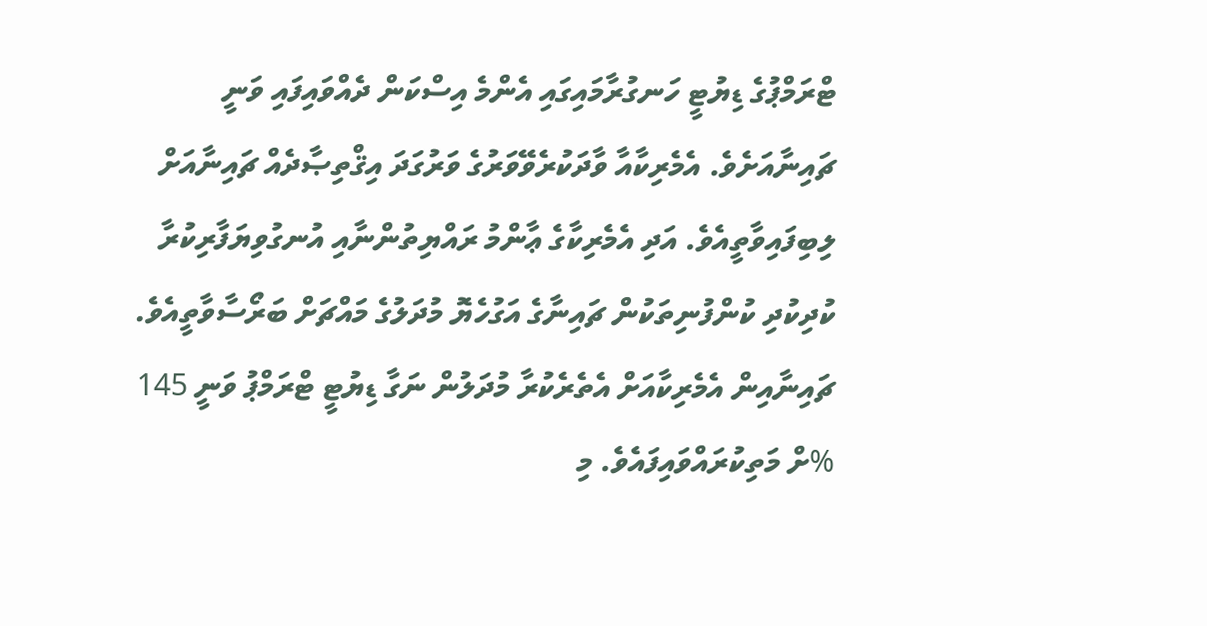ޓްރަމްޕުގެ ޑިޔުޓީ ހަނގުރާމައިގައި އެންމެ އިސްކަން ދެއްވައިފައި ވަނީ ޗައިނާއަށެވެ. އެމެރިކާއާ ވާދަކުރެވޭވަރުގެ ވަރުގަދަ އިޤްތިޞާދެއް ޗައިނާއަށް ލިބިފައިވާތީއެވެ. އަދި އެމެރިކާގެ ޢާންމު ރައްޔިތުންނާއި އުނގުވިޔަފާރިކުރާ ކުދިކުދި ކުންފުނިތަކުން ޗައިނާގެ އަގުހެޔޮ މުދަލުގެ މައްޗަށް ބަރޯސާވާތީއެވެ. ޗައިނާއިން އެމެރިކާއަށް އެތެރެކުރާ މުދަލުން ނަގާ ޑިޔުޓީ ޓްރަމްޕު ވަނީ 145 %ށް މަތިކުރައްވައިފައެވެ. މި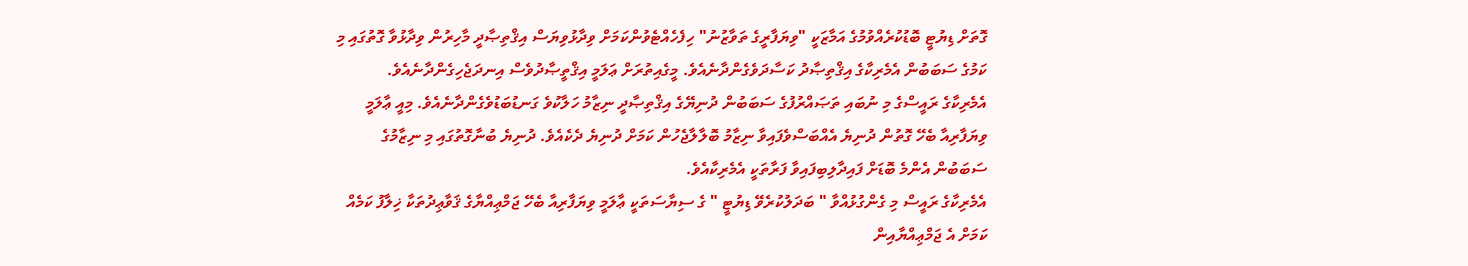ގޮތަށް ޑިޔުޓީ ބޮޑުކުރެއްވުމުގެ އަމާޒަކީ "ވިޔަފާރީގެ ތަވާޒުނު" ހިފެހެއްޓެވުންކަމަށް ވިދާޅުވިޔަސް އިޤްތިޞާދީ މާހިރުން ވިދާޅުވާ ގޮތުގައި މި ކަމުގެ ސަބަބުން އެމެރިކާގެ އިޤްތިޞާދު ކަސާދަވެގެންދާނެއެވެ. މީގެއިތުރަށް ޢަލަމީ އިޤްތީޞާދުވެސް އިނދަޖެހިގެންދާނެއެވެ.
އެމެރިކާގެ ރައީސްގެ މި ނުބައި ތަޞައްރުފުގެ ސަބަބުން ދުނިޔޭގެ އިޤްތިޞާދީ ނިޒާމު ހަލާކުވެ ގަނޑުބަޑުވެގެންދާނެއެވެ. މިއީ ޢާލަމީ ވިޔަފާރިއާ ބެހޭ ގޮތުން ދުނިޔެ އެއްބަސްވެފައިވާ ނިޒާމު ބޮލާލާޖެހުން ކަމަށް ދުނިޔެ ދެކެއެވެ. ދުނިޔެ ބުނާގޮތުގައި މި ނިޒާމުގެ ސަބަބުން އެންމެ ބޮޑަށް ފައިދާލިބިފައިވާ ފަރާތަކީ އެމެރިކާއެވެ.
އެމެރިކާގެ ރައީސް މި ގެންގުޅުއްވާ " ބަދަލުކުރެވޭ ޑިޔުޓީ " ގެ ސިޔާސަތަކީ ޢާލަމީ ވިޔަފާރިއާ ބެހޭ ޖަމްޢިއްޔާގެ ޤަވާޢިދުތަކާ ޚިލާފު ކަމެއް ކަމަށް އެ ޖަމްޢިއްޔާއިން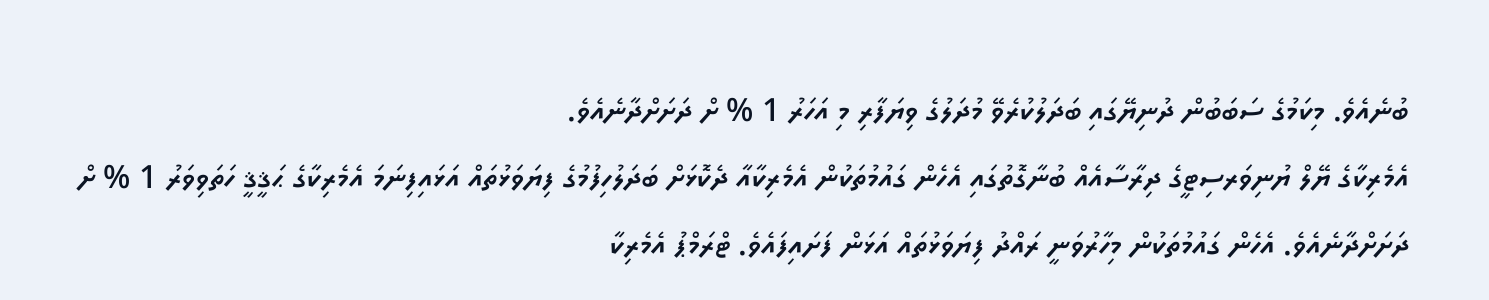ބުނެއެވެ. މިކަމުގެ ސަބަބުން ދުނިޔޭގައި ބަދަލުކުރެވޭ މުދަލުގެ ވިޔަފާރި މި އަހަރު 1 % ށް ދަށަށްދާނެއެވެ.
އެމެރިކާގެ ޔޭލް ޔުނިވަރސިޓީގެ ދިރާސާއެއް ބުނާގޮތުގައި އެހެން ގައުމުތަކުން އެމެރިކާއާ ދެކޮޅަށް ބަދަލުހިފުމުގެ ފިޔަވަޅުތައް އަޅައިފިނަމަ އެމެރިކާގެ ޙަޤީޤީ ހަތަވިވަރު 1 % ށް ދަށަށްދާނެއެވެ. އެހެން ގައުމުތަކުން މިހާރުވަނީ ރައްދު ފިޔަވަޅުތައް އަޅަން ފަށައިފައެވެ. ޓްރަމްޕު އެމެރިކާ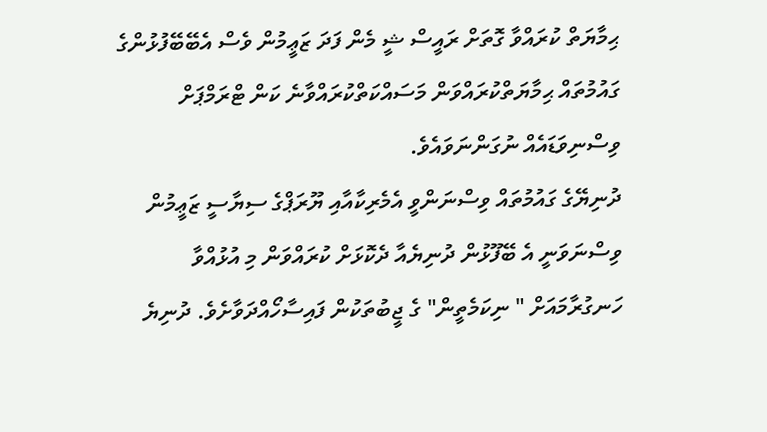ޙިމާޔަތް ކުރައްވާ ގޮތަށް ރައީސް ޝީ މެން ފަދަ ޒަޢީމުން ވެސް އެބޭބޭފުޅުންގެ ގައުމުތައް ޙިމާޔަތްކުރައްވަން މަސައްކަތްކުރައްވާނެ ކަން ޓްރަމްޕަށް ވިސްނިވަޑައެއް ނުގަންނަވައެވެ.
ދުނިޔޭގެ ގައުމުތައް ވިސްނަންވީ އެމެރިކާއާއި ޔޫރަޕްގެ ސިޔާސީ ޒަޢީމުން ވިސްނަވަނީ އެ ބޭފޫޅުން ދުނިޔެއާ ދެކޮޅަށް ކުރައްވަން މި އުޅުއްވާ ހަނގުރާމައަށް " ނިކަމެތީން" ގެ ޖީބުތަކުން ފައިސާހޯއްދަވާށެވެ. ދުނިޔެ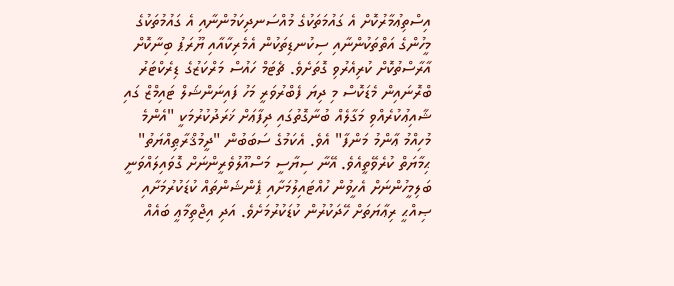އިސްތިޢުމާރުކޮށް އެ ގައުމަތަކުގެ މުއްސަނދިކަމުންނާއި އެ ގައުމުތަކުގެ މީހުންގެ އަތްތަކުންނާއި ސިކުނޑިތަކުން އެމެރިކާއާއި ޔޫރަޕު ބިނާކޮށް އާރާސްތުކޮށް ކުރިއެރުވި ގޮތަށެވެ. ޗެޓަމް ހައުސް މަރްކަޒުގެ ޑިރެކްޓަރު ބްރޮނައިން މެޑަކޮސް މި ދިޔަ ފެބްރުވަރީ މަހު ފައިނަންޝަލް ޓައިމްޒް ގައި ޝާއިޢުކުރެއްވި މަގާލެއް ބުނާގޮތުގައި ދިފާޢަށް ޚަރަދުކުރުމަކީ "އެންމެ މުހިއްމު ޢާންމު މަންފާ" އެވެ. އެކަމުގެ ސަބަބުން "ދީމުޤްރާޠިއްޔަތު" ޙިމާޔަތް ކުރެވޭތީއެވެ. އޭނާ ސިޔާސީ މަސްއޫލުވެރީންނަށް ގޮވައިލައްވަނީ ބަލިމީހުންނަށް އެހީވުން ހުއްޓައިލުމަށާއި ޕެންޝަންތައް ކުޑަކުރުމަށާއި ޞިއްޙީ ރިޢާޔަތަށް ހޭދަކުރުން ކުޑަކުރުމަށެވެ. އަދި އިޖްތިމާޢީ ބައެއް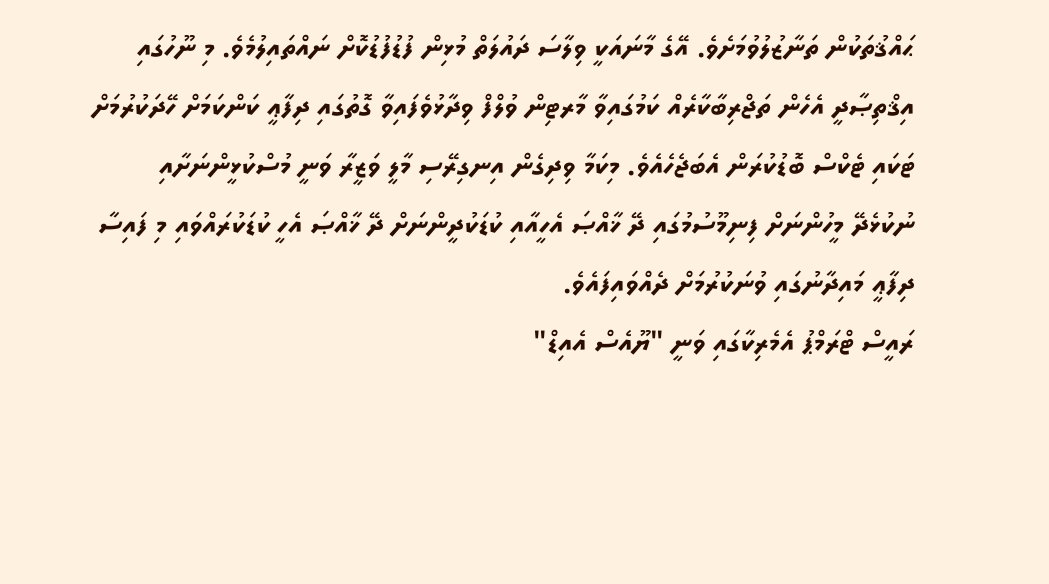ޙައްޤުތަކުން ތަނާޒުލުވުމަށެވެ. އޭގެ މާނައަކީ ވިލާސަ ދައުލަތް މުޅިން ފުޑުފުޑުކޮށް ނައްތައިލުމެވެ. މި ނޫހުގައި އިޤްތިޞާދީ އެހެން ތަޖްރިބާކާރެއް ކަމުގައިވާ މާރޓިން ވުލްފް ވިދާޅުވެފައިވާ ގޮތުގައި ދިފާޢީ ކަންކަމަށް ހޭދަކުރުމަށް ޓަކައި ޓެކްސް ބޮޑުކުރަން އެބަޖެހެއެވެ. މިކަމާ ވިދިގެން އިނގިރޭސި މާލީ ވަޒީރާ ވަނީ މުސްކުޅީންނަށާއި ނުކުޅެދޭ މީހުންނަށް ފިނިމޫސުމުގައި ދޭ ޚާއްޞަ އެހީއާއި ކުޑަކުދީންނަށް ދޭ ޚާއްޞަ އެހީ ކުޑަކުރައްވައި މި ފައިސާ ދިފާޢީ މައިދާނުގައި ވުނަކުރުމަށް ދެއްވައިފައެވެ.
ރައީސް ޓްރަމްޕު އެމެރިކާގައި ވަނީ "ޔޫއެސް އެއިޑް"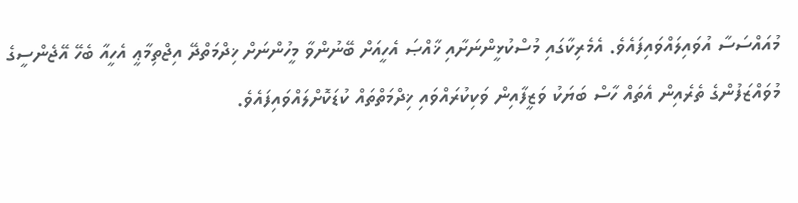މުއައްސަސާ އުވައިލައްވައިފައެވެ. އެމެރިކާގައި މުސްކުޅީންނަށާއި ޚާއްޞަ އެހީއަށް ބޭނުންވާ މީހުންނަށް ޚިދްމަތްދޭ އިޖްތިމާޢީ އެހީއާ ބެހޭ އޭޖެންސީގެ މުވައްޒަފުންގެ ތެރެއިން އެތައް ހާސް ބަޔަކު ވަޒީފާއިން ވަކިކުރައްވައި ޚިދްމަތްތައް ކުޑަކޮށްލައްވައިފައެވެ.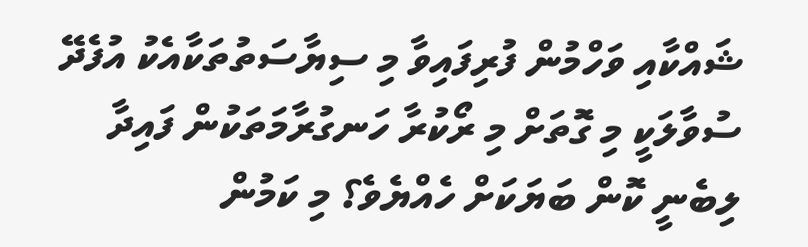ޝައްކާއި ވަހްމުން ފުރިފައިވާ މި ސިޔާސަތުތަކާއެކު އުފެދޭ ސުވާލަކީ މި ގޮތަށް މި ރޯކުރާ ހަނގުރާމަތަކުން ފައިދާ ލިބެނީ ކޮން ބަޔަކަށް ހެއްޔެވެ؟ މި ކަމުން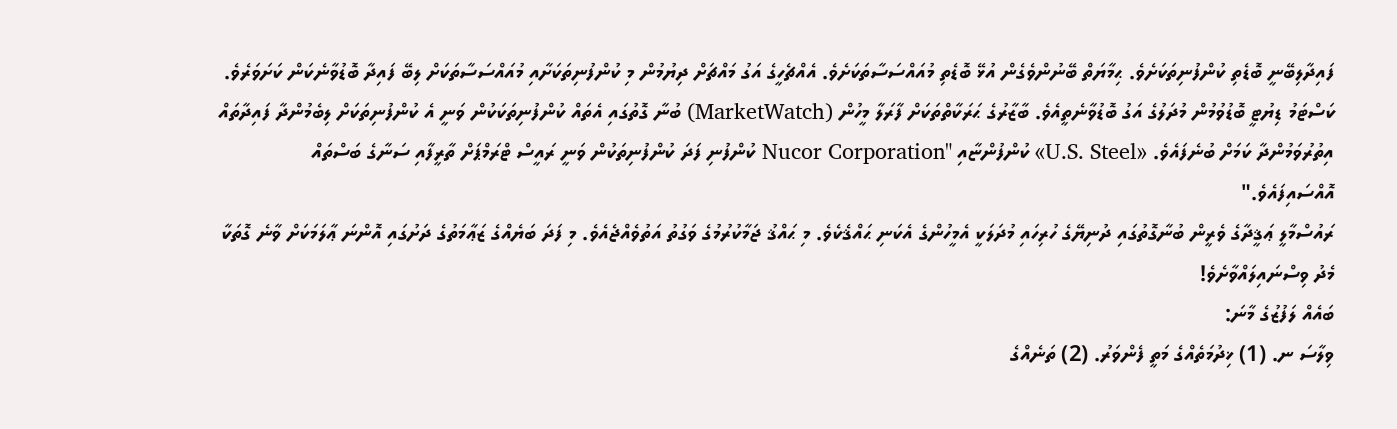ފައިދާލިބޭނީ ބޮޑެތި ކުންފުނިތަކަށެވެ. ޙިމާޔަތް ބޭނުންވެގެން އުޅޭ ބޮޑެތި މުއައްސަސާތަކަށެވެ. އެއްޗެހީގެ އަގު މައްޗަށް ދިޔުމުން މި ކުންފުނިތަކަށާއި މުއައްސަސާތަކަށް ލިބޭ ފައިދާ ބޮޑުވާނެކަން ކަށަވަރެވެ. ކަސްޓަމު ޑިޔުޓީ ބޮޑުވުމުން މުދަލުގެ އަގު ބޮޑުވާނެތީއެވެ. ބާޒާރުގެ ޙަރަކާތްތަކަށް ފާރަލާ މީހުން (MarketWatch) ބުނާ ގޮތުގައި އެތައް ކުންފުނިތަކަކުން ވަނީ އެ ކުންފުނިތަކަށް ލިބެމުންދާ ފައިދާތައް އިތުރުވަމުންދާ ކަމަށް ބުނެފައެވެ. «U.S. Steel» ކުންފުންޏާއި "Nucor Corporation ކުންފުނި ފަދަ ކުންފުނިތަކުން ވަނީ ރައީސް ޓްރަމްޕަށް ތާރީފާއި ސަނާގެ ބަސްތައް އޮއްސައިފައެވެ."
ރައުސްމާލީ ޢަޤީދާގެ ވެރީން ބުނާގޮތުގައި ދުނިޔޭގެ ހުރިހައި މުދަލަކީ އެމީހުންގެ އެކަނި ޙައްޤެކެވެ. މި ޙައްޤު ޖަމާކުރުމުގެ ވަގުތު އަތުވެއްޖެއެވެ. މި ފަދަ ބަޔެއްގެ ޒަޢާމަތުގެ ދަށުގައި އޮންނަ ޢާލަމަކަށް ވާނެ ގޮތަކާ މެދު ވިސްނައިލައްވާށެވެ!
ބައެއް ލަފުޒުގެ މާނަ:
ވިލާސަ ނ. (1) ޚިދުމަތެއްގެ މަތީ ފެންވަރު. (2) ތަނެއްގެ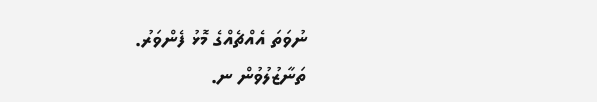ނުވަތަ އެއްޗެއްގެ މޮޅު ފެންވަރު.
ތަނާޒުލުވުން ނ.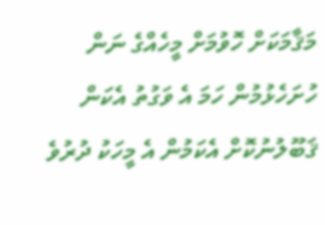މަޤާމަކަށް ހޮވުމަށް މީހެއްގެ ނަން ހުށަހެޅުމުން ހަމަ އެ ވަގުތު އެކަން ޤަބޫލުނުކޮށް އެކަމުން އެ މީހަކު ދުރުވެ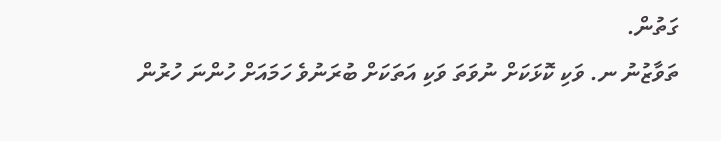ގަތުން.
ތަވާޒުނު ނ. ވަކި ކޮޅަކަށް ނުވަތަ ވަކި އަތަކަށް ބުރަނުވެ ހަމައަށް ހުންނަ ހުރުން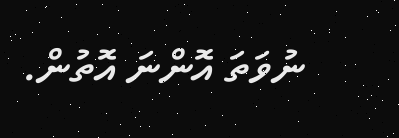ނުވަތަ އޮންނަ އޮތުން.